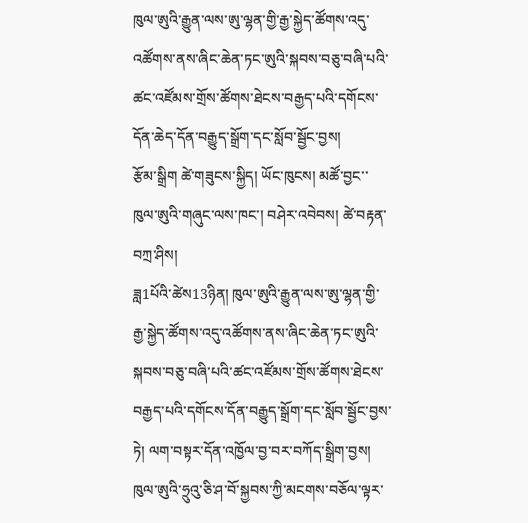ཁུལ་ཨུའི་རྒྱུན་ལས་ཨུ་ལྷན་གྱི་རྒྱ་སྐྱེད་ཚོགས་འདུ་འཚོགས་ནས་ཞིང་ཆེན་ཏང་ཨུའི་སྐབས་བཅུ་བཞི་པའི་ཚང་འཛོམས་གྲོས་ཚོགས་ཐེངས་བརྒྱད་པའི་དགོངས་དོན་ཆེད་དོན་བརྒྱུད་སྒྲོག་དང་སློབ་སྦྱོང་བྱས།
རྩོམ་སྒྲིག ཚེ་གཟུངས་སྐྱིད། ཡོང་ཁུངས། མཚོ་བྱང་་ཁུལ་ཨུའི་གཞུང་ལས་ཁང་། བཤེར་འབེབས། ཚེ་བརྟན་བཀྲ་ཤིས།
ཟླ1པོའི་ཚེས13ཉིན། ཁུལ་ཨུའི་རྒྱུན་ལས་ཨུ་ལྷན་གྱི་རྒྱ་སྐྱེད་ཚོགས་འདུ་འཚོགས་ནས་ཞིང་ཆེན་ཏང་ཨུའི་སྐབས་བཅུ་བཞི་པའི་ཚང་འཛོམས་གྲོས་ཚོགས་ཐེངས་བརྒྱད་པའི་དགོངས་དོན་བརྒྱུད་སྒྲོག་དང་སློབ་སྦྱོང་བྱས་ཏེ། ལག་བསྟར་དོན་འཁྱོལ་བྱ་བར་བཀོད་སྒྲིག་བྱས། ཁུལ་ཨུའི་ཧྲུའུ་ཅི་ཤ་བོ་སྐྱབས་ཀྱི་མངགས་བཅོལ་ལྟར་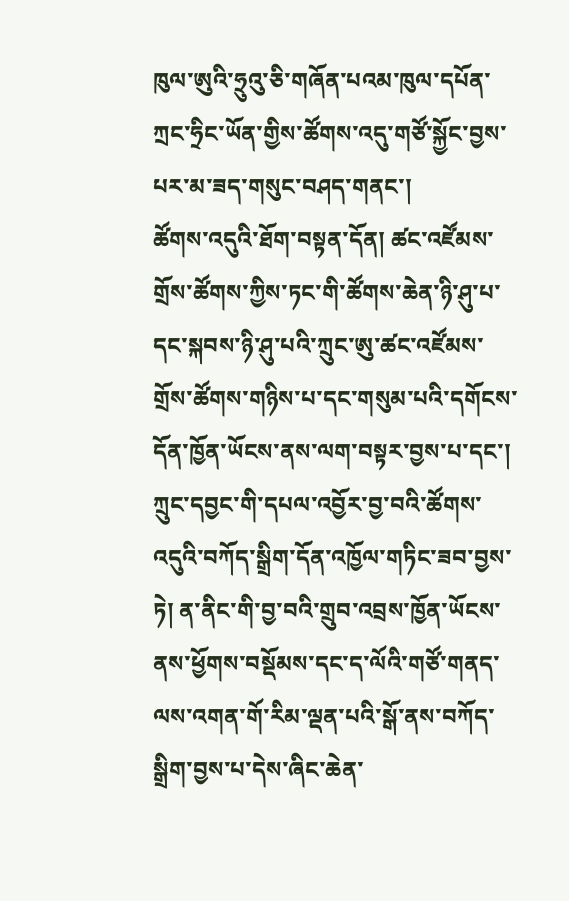ཁུལ་ཨུའི་ཧྲུའུ་ཅི་གཞོན་པའམ་ཁུལ་དཔོན་ཀྲང་ཧྲིང་ཡོན་གྱིས་ཚོགས་འདུ་གཙོ་སྐྱོང་བྱས་པར་མ་ཟད་གསུང་བཤད་གནང་།
ཚོགས་འདུའི་ཐོག་བསྟན་དོན། ཚང་འཛོམས་གྲོས་ཚོགས་ཀྱིས་ཏང་གི་ཚོགས་ཆེན་ཉི་ཤུ་པ་དང་སྐབས་ཉི་ཤུ་པའི་ཀྲུང་ཨུ་ཚང་འཛོམས་གྲོས་ཚོགས་གཉིས་པ་དང་གསུམ་པའི་དགོངས་དོན་ཁྱོན་ཡོངས་ནས་ལག་བསྟར་བྱས་པ་དང་། ཀྲུང་དབྱང་གི་དཔལ་འབྱོར་བྱ་བའི་ཚོགས་འདུའི་བཀོད་སྒྲིག་དོན་འཁྱོལ་གཏིང་ཟབ་བྱས་ཏེ། ན་ནིང་གི་བྱ་བའི་གྲུབ་འབྲས་ཁྱོན་ཡོངས་ནས་ཕྱོགས་བསྡོམས་དང་ད་ལོའི་གཙོ་གནད་ལས་འགན་གོ་རིམ་ལྡན་པའི་སྒོ་ནས་བཀོད་སྒྲིག་བྱས་པ་དེས་ཞིང་ཆེན་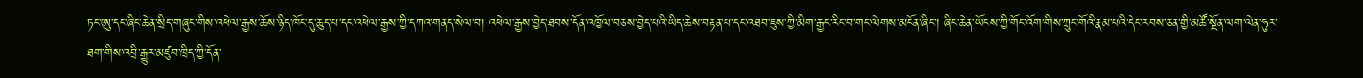ཏང་ཨུ་དང་ཞིང་ཆེན་སྲིད་གཞུང་གིས་འཕེལ་རྒྱས་ཆོས་ཉིད་ཁོང་དུ་ཆུད་པ་དང་འཕེལ་རྒྱས་ཀྱི་དཀའ་གནད་སེལ་བ། འཕེལ་རྒྱས་བྱེད་ཐབས་དོན་འཁྱོལ་བཅས་བྱེད་པའི་ཡིད་ཆེས་བརྟན་པ་དང་འཐབ་ཇུས་ཀྱི་མིག་རྒྱང་རིང་བ་གང་ལེགས་མངོན་ཞིང་། ཞིང་ཆེན་ཡོངས་ཀྱི་གོང་འོག་གིས་ཀྲུང་གོའི་རྣམ་པའི་དེང་རབས་ཅན་གྱི་མཚོ་སྔོན་ལག་ལེན་ཧུར་ཐག་གིས་འབྲི་རྒྱུར་མཛུབ་ཁྲིད་ཀྱི་དོན་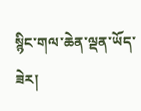སྙིང་གལ་ཆེན་ལྡན་ཡོད་ཟེར།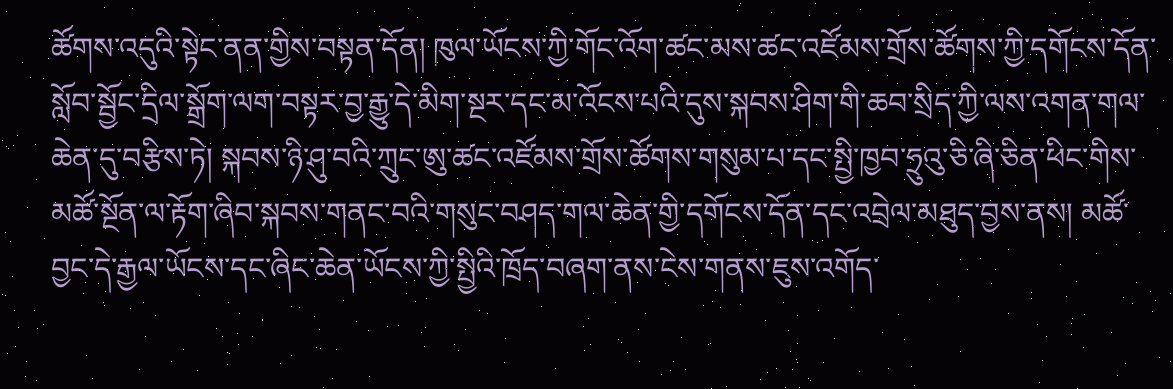ཚོགས་འདུའི་སྟེང་ནན་གྱིས་བསྟན་དོན། ཁུལ་ཡོངས་ཀྱི་གོང་འོག་ཚང་མས་ཚང་འཛོམས་གྲོས་ཚོགས་ཀྱི་དགོངས་དོན་སློབ་སྦྱོང་དྲིལ་སྒྲོག་ལག་བསྟར་བྱ་རྒྱུ་དེ་མིག་སྔར་དང་མ་འོངས་པའི་དུས་སྐབས་ཤིག་གི་ཆབ་སྲིད་ཀྱི་ལས་འགན་གལ་ཆེན་དུ་བརྩིས་ཏེ། སྐབས་ཉི་ཤུ་བའི་ཀྲུང་ཨུ་ཚང་འཛོམས་གྲོས་ཚོགས་གསུམ་པ་དང་སྤྱི་ཁྱབ་ཧྲུའུ་ཅི་ཞི་ཅིན་ཕིང་གིས་མཚོ་སྔོན་ལ་རྟོག་ཞིབ་སྐབས་གནང་བའི་གསུང་བཤད་གལ་ཆེན་གྱི་དགོངས་དོན་དང་འབྲེལ་མཐུད་བྱས་ནས། མཚོ་བྱང་དེ་རྒྱལ་ཡོངས་དང་ཞིང་ཆེན་ཡོངས་ཀྱི་སྤྱིའི་ཁྲོད་བཞག་ནས་ངེས་གནས་ཇུས་འགོད་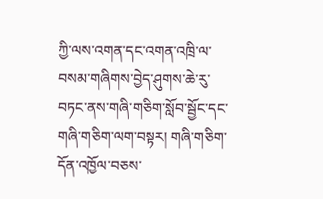ཀྱི་ལས་འགན་དང་འགན་འཁྲི་ལ་བསམ་གཞིགས་བྱེད་ཤུགས་ཆེ་རུ་བཏང་ནས་གཞི་གཅིག་སློབ་སྦྱོང་དང་གཞི་གཅིག་ལག་བསྟར། གཞི་གཅིག་དོན་འཁྱོལ་བཅས་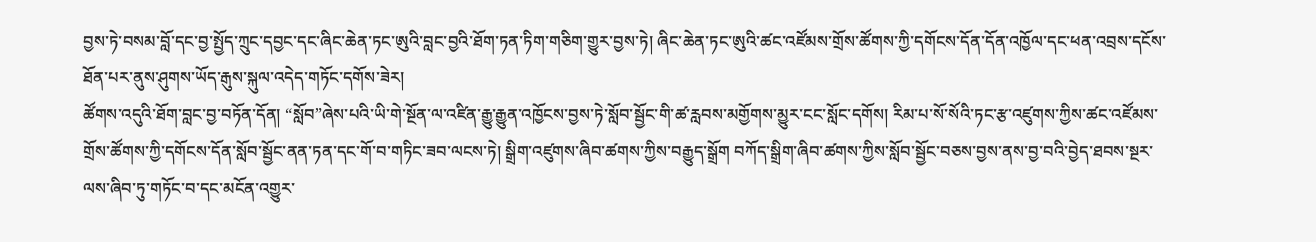བྱས་ཏེ་བསམ་བློ་དང་བྱ་སྤྱོད་ཀྲུང་དབྱང་དང་ཞིང་ཆེན་ཏང་ཨུའི་བླང་བྱའི་ཐོག་ཏན་ཏིག་གཅིག་གྱུར་བྱས་ཏེ། ཞིང་ཆེན་ཏང་ཨུའི་ཚང་འཛོམས་གྲོས་ཚོགས་ཀྱི་དགོངས་དོན་དོན་འཁྱོལ་དང་ཕན་འབྲས་དངོས་ཐོན་པར་ནུས་ཤུགས་ཡོད་རྒུས་སྐུལ་འདེད་གཏོང་དགོས་ཟེར།
ཚོགས་འདུའི་ཐོག་བླང་བྱ་བཏོན་དོན། “སློབ”ཞེས་པའི་ཡི་གེ་སྔོན་ལ་འཛིན་རྒྱུ་རྒྱུན་འཁྱོངས་བྱས་ཏེ་སློབ་སྦྱོང་གི་ཚ་རླབས་མགྱོགས་མྱུར་ངང་སློང་དགོས། རིམ་པ་སོ་སོའི་ཏང་རྩ་འཛུགས་ཀྱིས་ཚང་འཛོམས་གྲོས་ཚོགས་ཀྱི་དགོངས་དོན་སློབ་སྦྱོང་ནན་ཏན་དང་གོ་བ་གཏིང་ཟབ་ལངས་ཏེ། སྒྲིག་འཛུགས་ཞིབ་ཚགས་ཀྱིས་བརྒྱུད་སྒྲོག བཀོད་སྒྲིག་ཞིབ་ཚགས་ཀྱིས་སློབ་སྦྱོང་བཅས་བྱས་ནས་བྱ་བའི་བྱེད་ཐབས་སྔར་ལས་ཞིབ་ཏུ་གཏོང་བ་དང་མངོན་འགྱུར་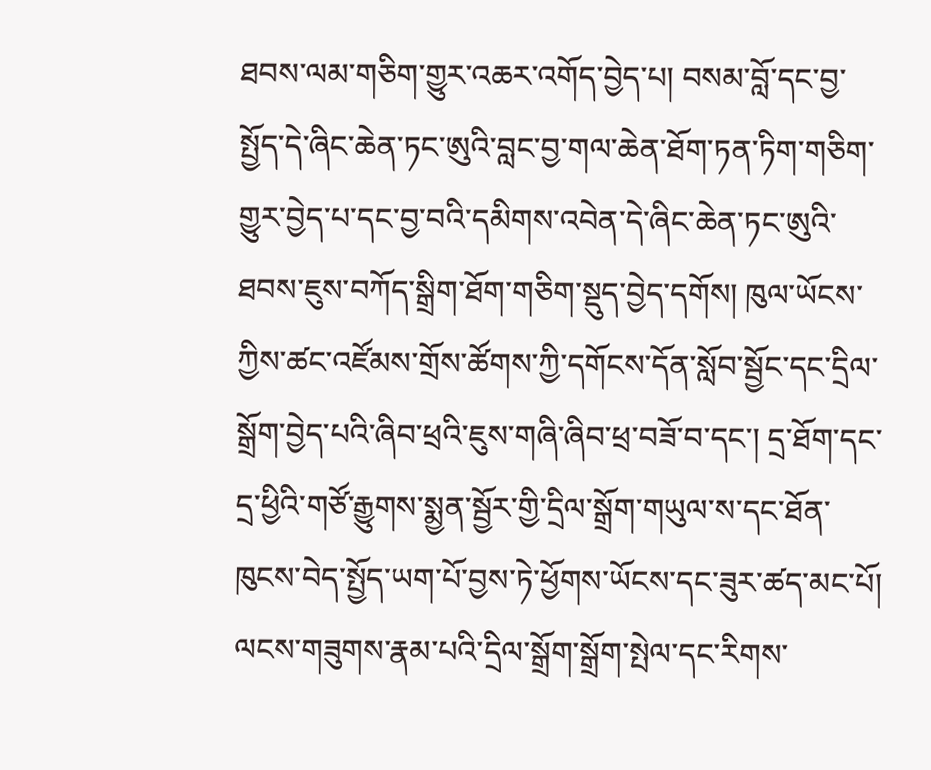ཐབས་ལམ་གཅིག་གྱུར་འཆར་འགོད་བྱེད་པ། བསམ་བློ་དང་བྱ་སྤྱོད་དེ་ཞིང་ཆེན་ཏང་ཨུའི་བླང་བྱ་གལ་ཆེན་ཐོག་ཏན་ཏིག་གཅིག་གྱུར་བྱེད་པ་དང་བྱ་བའི་དམིགས་འབེན་དེ་ཞིང་ཆེན་ཏང་ཨུའི་ཐབས་ཇུས་བཀོད་སྒྲིག་ཐོག་གཅིག་སྡུད་བྱེད་དགོས། ཁུལ་ཡོངས་ཀྱིས་ཚང་འཛོམས་གྲོས་ཚོགས་ཀྱི་དགོངས་དོན་སློབ་སྦྱོང་དང་དྲིལ་སྒྲོག་བྱེད་པའི་ཞིབ་ཕྲའི་ཇུས་གཞི་ཞིབ་ཕྲ་བཟོ་བ་དང་། དྲ་ཐོག་དང་དྲ་ཕྱིའི་གཙོ་རྒྱུགས་སྨྱན་སྦྱོར་གྱི་དྲིལ་སྒྲོག་གཡུལ་ས་དང་ཐོན་ཁུངས་བེད་སྤྱོད་ཡག་པོ་བྱས་ཏེ་ཕྱོགས་ཡོངས་དང་ཟུར་ཚད་མང་པོ། ལངས་གཟུགས་རྣམ་པའི་དྲིལ་སྒྲོག་སྒྲོག་སྤེལ་དང་རིགས་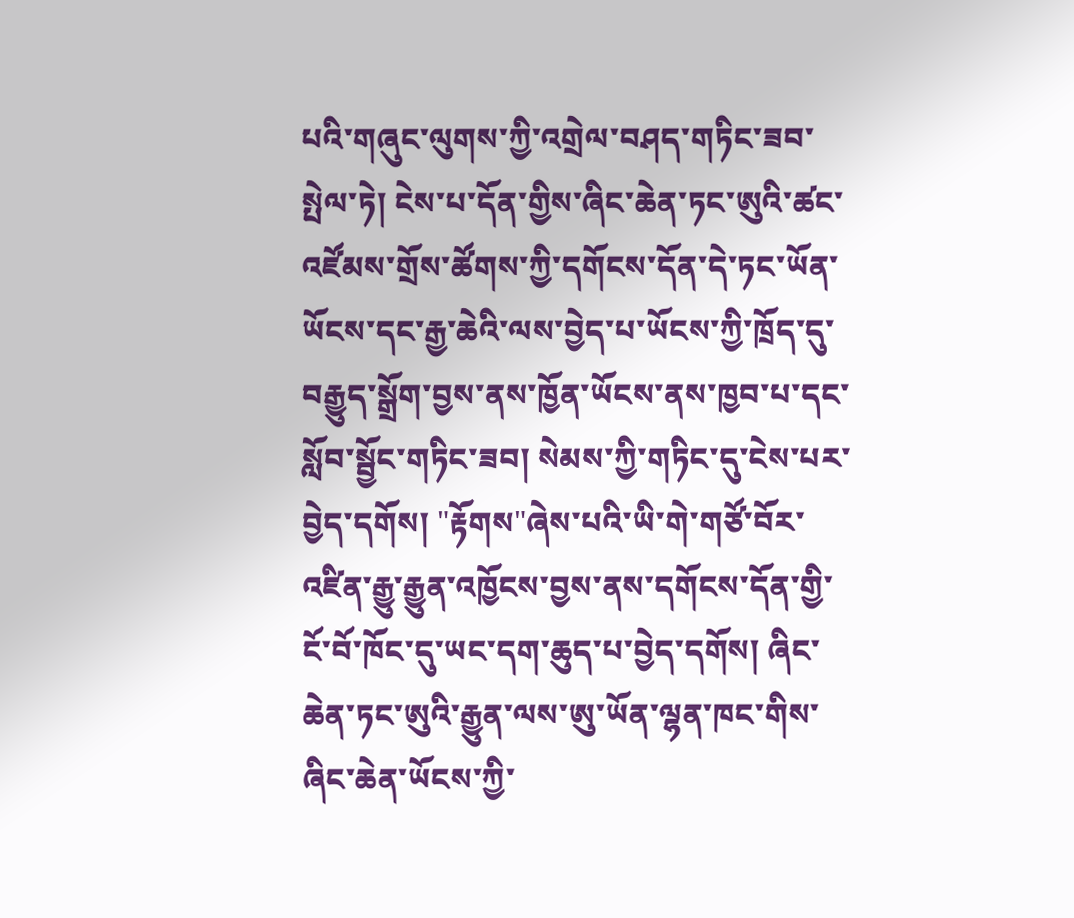པའི་གཞུང་ལུགས་ཀྱི་འགྲེལ་བཤད་གཏིང་ཟབ་སྤེལ་ཏེ། ངེས་པ་དོན་གྱིས་ཞིང་ཆེན་ཏང་ཨུའི་ཚང་འཛོམས་གྲོས་ཚོགས་ཀྱི་དགོངས་དོན་དེ་ཏང་ཡོན་ཡོངས་དང་རྒྱ་ཆེའི་ལས་བྱེད་པ་ཡོངས་ཀྱི་ཁྲོད་དུ་བརྒྱུད་སྒྲོག་བྱས་ནས་ཁྱོན་ཡོངས་ནས་ཁྱབ་པ་དང་སློབ་སྦྱོང་གཏིང་ཟབ། སེམས་ཀྱི་གཏིང་དུ་ངེས་པར་བྱེད་དགོས། "རྟོགས"ཞེས་པའི་ཡི་གེ་གཙོ་བོར་འཛིན་རྒྱུ་རྒྱུན་འཁྱོངས་བྱས་ནས་དགོངས་དོན་གྱི་ངོ་བོ་ཁོང་དུ་ཡང་དག་ཆུད་པ་བྱེད་དགོས། ཞིང་ཆེན་ཏང་ཨུའི་རྒྱུན་ལས་ཨུ་ཡོན་ལྷན་ཁང་གིས་ཞིང་ཆེན་ཡོངས་ཀྱི་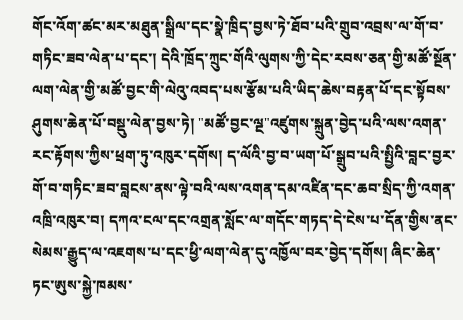གོང་འོག་ཚང་མར་མཐུན་སྒྲིལ་དང་སྣེ་ཁྲིད་བྱས་ཏེ་ཐོབ་པའི་གྲུབ་འབྲས་ལ་གོ་བ་གཏིང་ཟབ་ལེན་པ་དང་། དེའི་ཁྲོད་ཀྲུང་གོའི་ལུགས་ཀྱི་དེང་རབས་ཅན་གྱི་མཚོ་སྔོན་ལག་ལེན་གྱི་མཚོ་བྱང་གི་ལེའུ་འབད་པས་རྩོམ་པའི་ཡིད་ཆེས་བརྟན་པོ་དང་སྟོབས་ཤུགས་ཆེན་པོ་བསྡུ་ལེན་བྱས་ཏེ། "མཚོ་བྱང་ལྔ"འཛུགས་སྐྲུན་བྱེད་པའི་ལས་འགན་རང་རྟོགས་ཀྱིས་ཕྲག་ཏུ་འཁུར་དགོས། ད་ལོའི་བྱ་བ་ཡག་པོ་སྒྲུབ་པའི་སྤྱིའི་བླང་བྱར་གོ་བ་གཏིང་ཟབ་བླངས་ནས་ལྟེ་བའི་ལས་འགན་དམ་འཛིན་དང་ཆབ་སྲིད་ཀྱི་འགན་འཁྲི་འཁུར་བ། དཀའ་ངལ་དང་འགྲན་སློང་ལ་གདོང་གཏད་དེ་ངེས་པ་དོན་གྱིས་ནང་སེམས་རྒྱུད་ལ་འཇགས་པ་དང་ཕྱི་ལག་ལེན་དུ་འཁྱོལ་བར་བྱེད་དགོས། ཞིང་ཆེན་ཏང་ཨུས་སྐྱེ་ཁམས་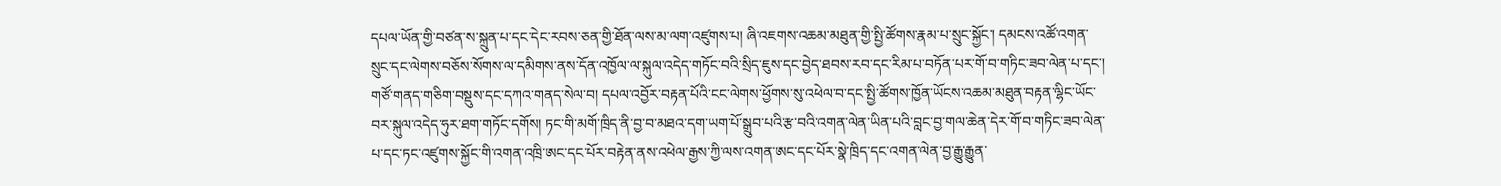དཔལ་ཡོན་གྱི་བཙན་ས་སྐྲུན་པ་དང་དེང་རབས་ཅན་གྱི་ཐོན་ལས་མ་ལག་འཛུགས་པ། ཞི་འཇགས་འཆམ་མཐུན་གྱི་སྤྱི་ཚོགས་རྣམ་པ་སྲུང་སྐྱོང་། དམངས་འཚོ་འགན་སྲུང་དང་ལེགས་བཅོས་སོགས་ལ་དམིགས་ནས་དོན་འཁྱོལ་ལ་སྐུལ་འདེད་གཏོང་བའི་སྲིད་ཇུས་དང་བྱེད་ཐབས་རབ་དང་རིམ་པ་བཏོན་པར་གོ་བ་གཏིང་ཟབ་ལེན་པ་དང་། གཙོ་གནད་གཅིག་བསྡུས་དང་དཀའ་གནད་སེལ་བ། དཔལ་འབྱོར་བརྟན་པོའི་ངང་ལེགས་ཕྱོགས་སུ་འཕེལ་བ་དང་སྤྱི་ཚོགས་ཁྱོན་ཡོངས་འཆམ་མཐུན་བརྟན་ལྷིང་ཡོང་བར་སྐུལ་འདེད་ཧུར་ཐག་གཏོང་དགོས། ཏང་གི་མགོ་ཁྲིད་ནི་བྱ་བ་མཐའ་དག་ཡག་པོ་སྒྲུབ་པའི་རྩ་བའི་འགན་ལེན་ཡིན་པའི་བླང་བྱ་གལ་ཆེན་དེར་གོ་བ་གཏིང་ཟབ་ལེན་པ་དང་ཏང་འཛུགས་སྐྱོང་གི་འགན་འཁྲི་ཨང་དང་པོར་བརྟེན་ནས་འཕེལ་རྒྱས་ཀྱི་ལས་འགན་ཨང་དང་པོར་སྣེ་ཁྲིད་དང་འགན་ལེན་བྱ་རྒྱུ་རྒྱུན་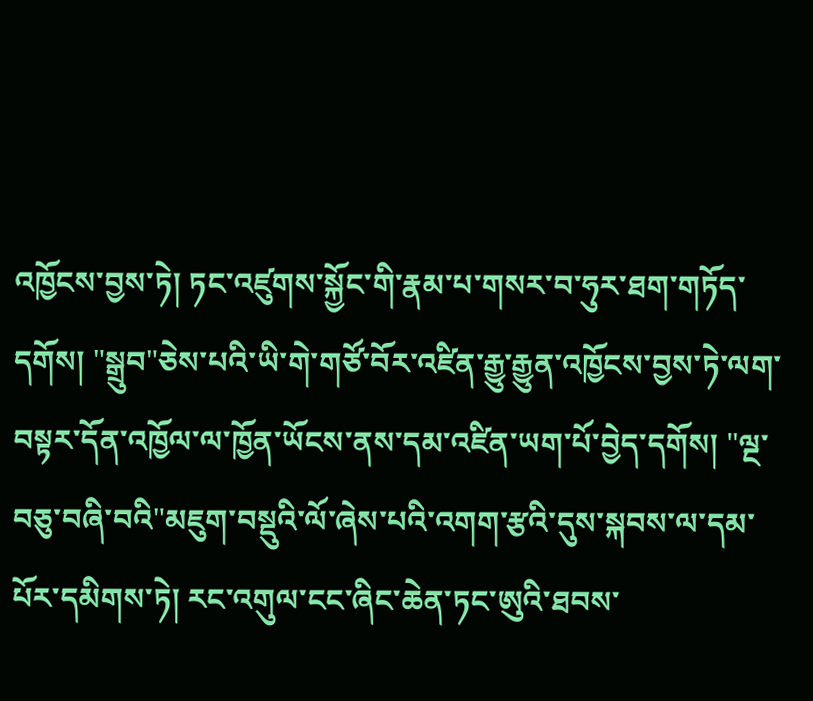འཁྱོངས་བྱས་ཏེ། ཏང་འཛུགས་སྐྱོང་གི་རྣམ་པ་གསར་བ་ཧུར་ཐག་གཏོད་དགོས། "སྒྲུབ"ཅེས་པའི་ཡི་གེ་གཙོ་བོར་འཛིན་རྒྱུ་རྒྱུན་འཁྱོངས་བྱས་ཏེ་ལག་བསྟར་དོན་འཁྱོལ་ལ་ཁྱོན་ཡོངས་ནས་དམ་འཛིན་ཡག་པོ་བྱེད་དགོས། "ལྔ་བཅུ་བཞི་བའི"མཇུག་བསྡུའི་ལོ་ཞེས་པའི་འགག་རྩའི་དུས་སྐབས་ལ་དམ་པོར་དམིགས་ཏེ། རང་འགུལ་ངང་ཞིང་ཆེན་ཏང་ཨུའི་ཐབས་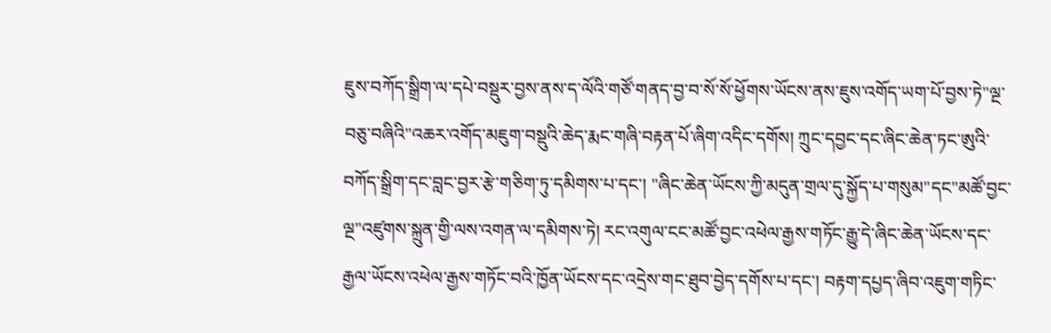ཇུས་བཀོད་སྒྲིག་ལ་དཔེ་བསྡུར་བྱས་ནས་ད་ལོའི་གཙོ་གནད་བྱ་བ་སོ་སོ་ཕྱོགས་ཡོངས་ནས་ཇུས་འགོད་ཡག་པོ་བྱས་ཏེ"ལྔ་བཅུ་བཞིའི"འཆར་འགོད་མཇུག་བསྡུའི་ཆེད་རྨང་གཞི་བརྟན་པོ་ཞིག་འདིང་དགོས། ཀྲུང་དབྱང་དང་ཞིང་ཆེན་ཏང་ཨུའི་བཀོད་སྒྲིག་དང་བླང་བྱར་རྩེ་གཅིག་ཏུ་དམིགས་པ་དང་། "ཞིང་ཆེན་ཡོངས་ཀྱི་མདུན་གྲལ་དུ་སྐྱོད་པ་གསུམ"དང"མཚོ་བྱང་ལྔ"འཛུགས་སྐྲུན་གྱི་ལས་འགན་ལ་དམིགས་ཏེ། རང་འགུལ་ངང་མཚོ་བྱང་འཕེལ་རྒྱས་གཏོང་རྒྱུ་དེ་ཞིང་ཆེན་ཡོངས་དང་རྒྱལ་ཡོངས་འཕེལ་རྒྱས་གཏོང་བའི་ཁྱོན་ཡོངས་དང་འདྲེས་གང་ཐུབ་བྱེད་དགོས་པ་དང་། བརྟག་དཔྱད་ཞིབ་འཇུག་གཏིང་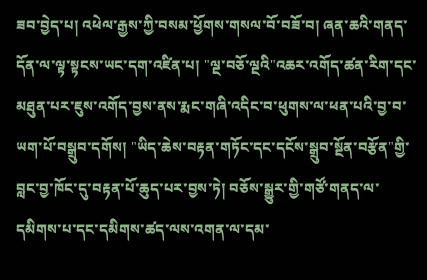ཟབ་བྱེད་པ། འཕེལ་རྒྱས་ཀྱི་བསམ་ཕྱོགས་གསལ་བོ་བཟོ་བ། ཞན་ཆའི་གནད་དོན་ལ་ལྟ་སྟངས་ཡང་དག་འཛིན་པ། "ལྔ་བཅོ་ལྔའི"འཆར་འགོད་ཚན་རིག་དང་མཐུན་པར་ཇུས་འགོད་བྱས་ནས་རྨང་གཞི་འདིང་བ་ཕུགས་ལ་ཕན་པའི་བྱ་བ་ཡག་པོ་བསྒྲུབ་དགོས། "ཡིད་ཆེས་བརྟན་གཏོང་དང་དངོས་སྒྲུབ་སྔོན་བརྩོན"གྱི་བླང་བྱ་ཁོང་དུ་བརྟན་པོ་ཆུད་པར་བྱས་ཏེ། བཅོས་སྒྱུར་གྱི་གཙོ་གནད་ལ་དམིགས་པ་དང་དམིགས་ཚད་ལས་འགན་ལ་དམ་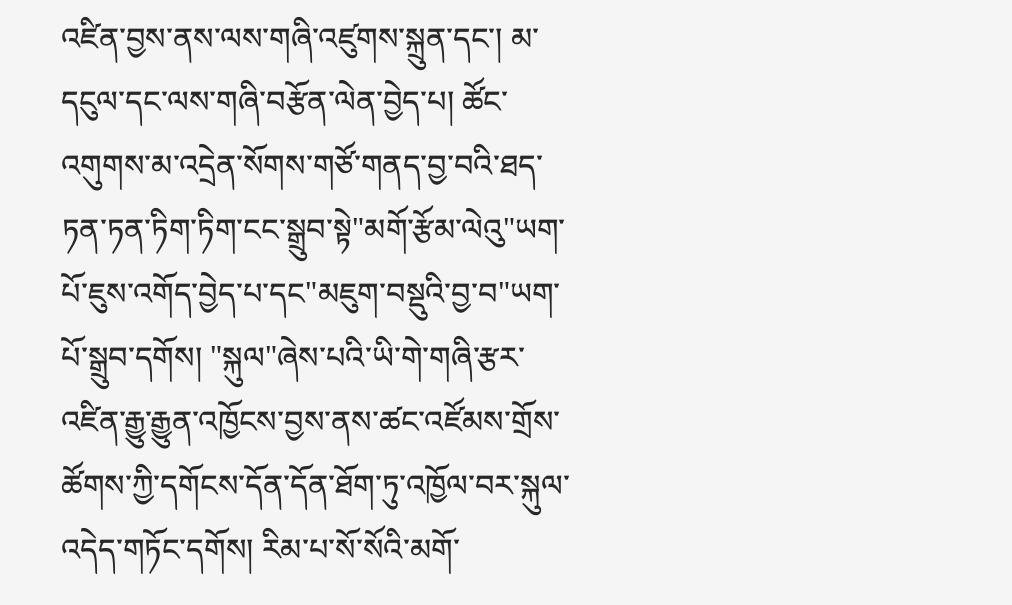འཛིན་བྱས་ནས་ལས་གཞི་འཛུགས་སྐྲུན་དང་། མ་དངུལ་དང་ལས་གཞི་བརྩོན་ལེན་བྱེད་པ། ཚོང་འགུགས་མ་འདྲེན་སོགས་གཙོ་གནད་བྱ་བའི་ཐད་ཏན་ཏན་ཏིག་ཏིག་ངང་སྒྲུབ་སྟེ"མགོ་རྩོམ་ལེའུ"ཡག་པོ་ཇུས་འགོད་བྱེད་པ་དང"མཇུག་བསྡུའི་བྱ་བ"ཡག་པོ་སྒྲུབ་དགོས། "སྐུལ"ཞེས་པའི་ཡི་གེ་གཞི་རྩར་འཛིན་རྒྱུ་རྒྱུན་འཁྱོངས་བྱས་ནས་ཚང་འཛོམས་གྲོས་ཚོགས་ཀྱི་དགོངས་དོན་དོན་ཐོག་ཏུ་འཁྱོལ་བར་སྐུལ་འདེད་གཏོང་དགོས། རིམ་པ་སོ་སོའི་མགོ་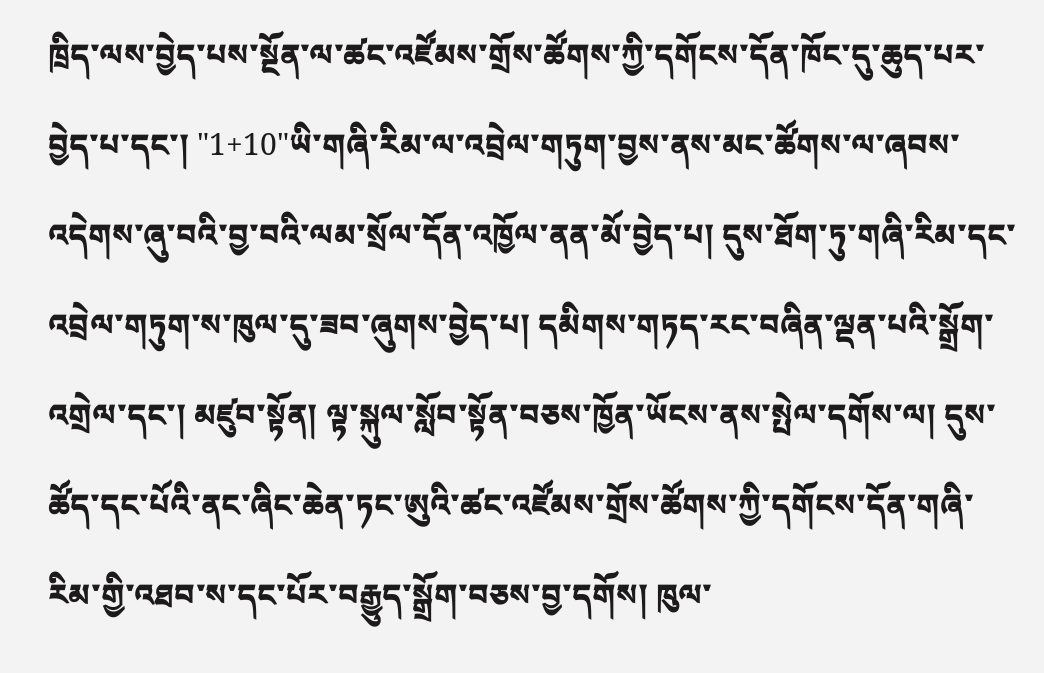ཁྲིད་ལས་བྱེད་པས་སྔོན་ལ་ཚང་འཛོམས་གྲོས་ཚོགས་ཀྱི་དགོངས་དོན་ཁོང་དུ་ཆུད་པར་བྱེད་པ་དང་། "1+10"ཡི་གཞི་རིམ་ལ་འབྲེལ་གཏུག་བྱས་ནས་མང་ཚོགས་ལ་ཞབས་འདེགས་ཞུ་བའི་བྱ་བའི་ལམ་སྲོལ་དོན་འཁྱོལ་ནན་མོ་བྱེད་པ། དུས་ཐོག་ཏུ་གཞི་རིམ་དང་འབྲེལ་གཏུག་ས་ཁུལ་དུ་ཟབ་ཞུགས་བྱེད་པ། དམིགས་གཏད་རང་བཞིན་ལྡན་པའི་སྒྲོག་འགྲེལ་དང་། མཛུབ་སྟོན། ལྟ་སྐུལ་སློབ་སྟོན་བཅས་ཁྱོན་ཡོངས་ནས་སྤེལ་དགོས་ལ། དུས་ཚོད་དང་པོའི་ནང་ཞིང་ཆེན་ཏང་ཨུའི་ཚང་འཛོམས་གྲོས་ཚོགས་ཀྱི་དགོངས་དོན་གཞི་རིམ་གྱི་འཐབ་ས་དང་པོར་བརྒྱུད་སྒྲོག་བཅས་བྱ་དགོས། ཁུལ་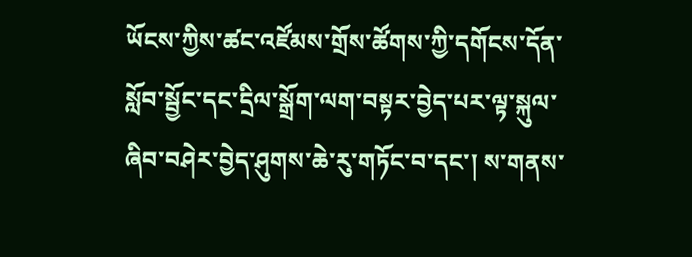ཡོངས་ཀྱིས་ཚང་འཛོམས་གྲོས་ཚོགས་ཀྱི་དགོངས་དོན་སློབ་སྦྱོང་དང་དྲིལ་སྒྲོག་ལག་བསྟར་བྱེད་པར་ལྟ་སྐུལ་ཞིབ་བཤེར་བྱེད་ཤུགས་ཆེ་རུ་གཏོང་བ་དང་། ས་གནས་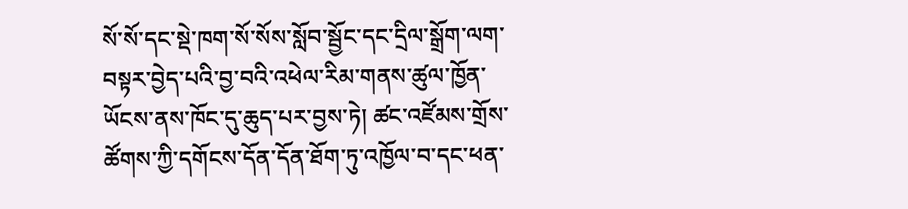སོ་སོ་དང་སྡེ་ཁག་སོ་སོས་སློབ་སྦྱོང་དང་དྲིལ་སྒྲོག་ལག་བསྟར་བྱེད་པའི་བྱ་བའི་འཕེལ་རིམ་གནས་ཚུལ་ཁྱོན་ཡོངས་ནས་ཁོང་དུ་ཆུད་པར་བྱས་ཏེ། ཚང་འཛོམས་གྲོས་ཚོགས་ཀྱི་དགོངས་དོན་དོན་ཐོག་ཏུ་འཁྱོལ་བ་དང་ཕན་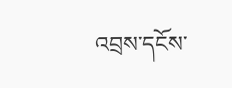འབྲས་དངོས་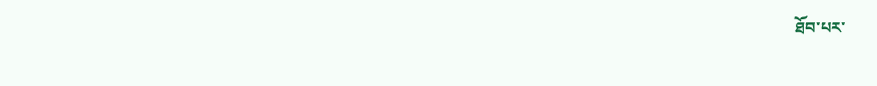ཐོབ་པར་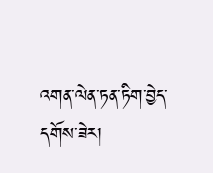འགན་ལེན་ཏན་ཏིག་བྱེད་དགོས་ཟེར།